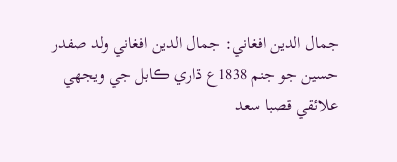جمال الدين افغاني: جمال الدين افغاني ولد صفدر حسين جو جنم 1838ع ڌاري ڪابل جي ويجهي علائقي قصبا سعد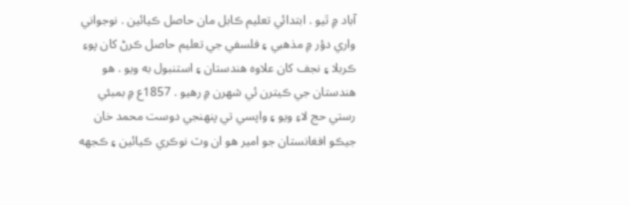آباد ۾ ٿيو . ابتدائي تعليم ڪابل مان حاصل ڪيائين . نوجواني واري دؤر ۾ مذهبي ۽ فلسفي جي تعليم حاصل ڪرڻ کان پوءِ ڪربلا ۽ نجف کان علاوه هندستان ۽ استنبول به ويو . هو هندستان جي ڪيترن ئي شهرن ۾ رهيو . 1857ع ۾ بمبئي رستي حج لاءِ ويو ۽ واپسي تي پنهنجي دوست محمد خان جيڪو افغانستان جو امير هو ان وٽ نوڪري ڪيائين ۽ ڪجهه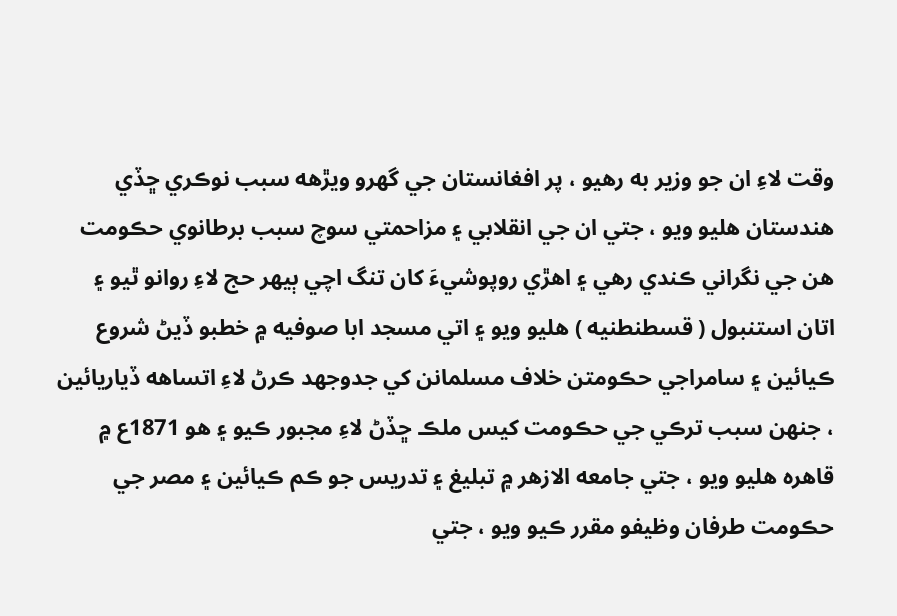وقت لاءِ ان جو وزير به رهيو ، پر افغانستان جي گهرو ويڙهه سبب نوڪري ڇڏي هندستان هليو ويو ، جتي ان جي انقلابي ۽ مزاحمتي سوچ سبب برطانوي حڪومت هن جي نگراني ڪندي رهي ۽ اهڙي روپوشيءَ کان تنگ اچي ٻيهر حج لاءِ روانو ٿيو ۽ اتان استنبول ( قسطنطنيه ) هليو ويو ۽ اتي مسجد ابا صوفيه ۾ خطبو ڏيڻ شروع ڪيائين ۽ سامراجي حڪومتن خلاف مسلمانن کي جدوجهد ڪرڻ لاءِ اتساهه ڏياريائين ، جنهن سبب ترڪي جي حڪومت کيس ملڪ ڇڏڻ لاءِ مجبور ڪيو ۽ هو 1871ع ۾ قاهره هليو ويو ، جتي جامعه الازهر ۾ تبليغ ۽ تدريس جو ڪم ڪيائين ۽ مصر جي حڪومت طرفان وظيفو مقرر ڪيو ويو ، جتي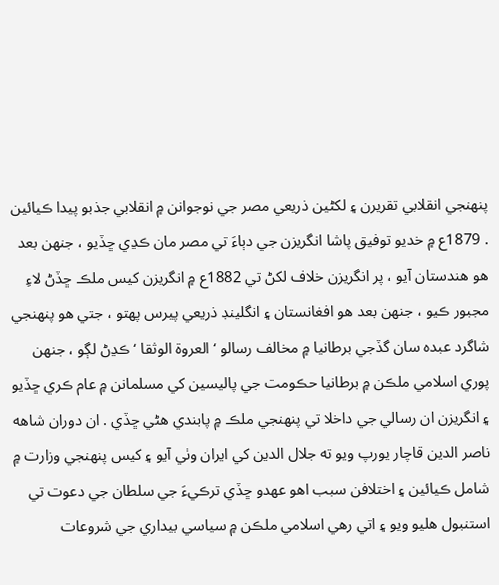پنهنجي انقلابي تقريرن ۽ لکڻين ذريعي مصر جي نوجوانن ۾ انقلابي جذبو پيدا ڪيائين . 1879ع ۾ خديو توفيق پاشا انگريزن جي دٻاءَ تي مصر مان ڪڍي ڇڏيو ، جنهن بعد هو هندستان آيو ، پر انگريزن خلاف لکڻ تي 1882ع ۾ انگريزن کيس ملڪ ڇڏڻ لاءِ مجبور ڪيو ، جنهن بعد هو افغانستان ۽ انگلينڊ ذريعي پيرس پهتو ، جتي هو پنهنجي شاگرد عبده سان گڏجي برطانيا ۾ مخالف رسالو ‘ العروة الوثقا ‘ ڪڍڻ لڳو ، جنهن پوري اسلامي ملڪن ۾ برطانيا حڪومت جي پاليسين کي مسلمانن ۾ عام ڪري ڇڏيو ۽ انگريزن ان رسالي جي داخلا تي پنهنجي ملڪ ۾ پابندي هڻي ڇڏي . ان دوران شاهه ناصر الدين قاچار يورپ ويو ته جلال الدين کي ايران وٺي آيو ۽ کيس پنهنجي وزارت ۾ شامل ڪيائين ۽ اختلافن سبب اهو عهدو ڇڏي ترڪيءَ جي سلطان جي دعوت تي استنبول هليو ويو ۽ اتي رهي اسلامي ملڪن ۾ سياسي بيداري جي شروعات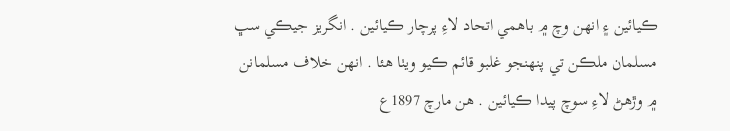ڪيائين ۽ انهن وچ ۾ باهمي اتحاد لاءِ پرچار ڪيائين . انگريز جيڪي سڀ مسلمان ملڪن تي پنهنجو غلبو قائم ڪيو ويٺا هئا . انهن خلاف مسلمانن ۾ وڙهڻ لاءِ سوچ پيدا ڪيائين . هن مارچ 1897ع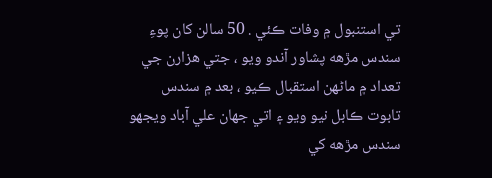تي استنبول ۾ وفات ڪئي . 50 سالن کان پوءِ سندس مڙهه پشاور آندو ويو ، جتي هزارن جي تعداد ۾ ماڻهن استقبال ڪيو ، بعد ۾ سندس تابوت ڪابل نيو ويو ۽ اتي جهان علي آباد ويجهو سندس مڙهه کي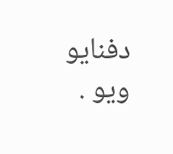دفنايو ويو .